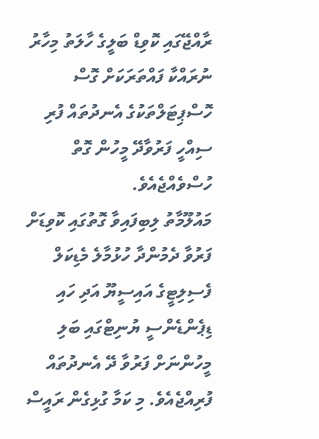ރާއްޖޭގައި ކޮވިޑް ބަލީގެ ހާލަތު މިހާރު ނުރައްކާ ފައްތަރަކަށް ގޮސް ހޮސްޕިޓަލްތަކުގެ އެނދުތައް ފުރި ސިއްހީ ފަރުވާދޭ މީހުން ގޮތް ހުސްވެއްޖެއެވެ.
މައުލޫމާތު ލިބިފައިވާ ގޮތުގައި ކޮވިޑަށް ފަރުވާ ދެމުންދާ ހުޅުމާލެ މެޑިކަލް ފެސިލިޓީގެ އައިސީޔޫ އަދި ހައި ޑިޕެންޑެންސީ ޔުނިޓްގައި ބަލި މީހުންނަށް ފަރުވާ ދޭ އެނދުތައް ފުރިއްޖެއެވެ. މި ކަމާ ގުޅިގެން ރައީސް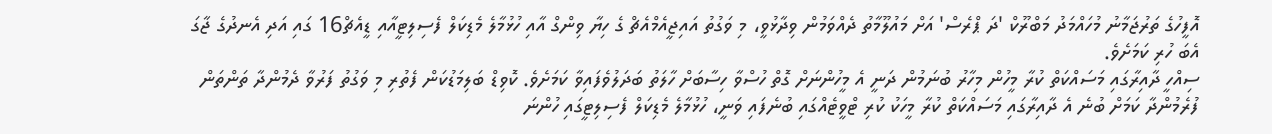އޮފީހުގެ ތަރުޖަމާނު މުހައްމަދު މަބްރޫކް 'ދަ ޕްރެސް' އަށް މައުލޫމާތު ދެއްވަމުން ވިދާޅުވީ، މި ވަގުތު އައިޖީއެމްއެޗް ގެ ހިޔާ ވިންގް އާއި ހުޅުމާލެ މެޑިކަލް ފެސިލިޓީއާއި ޑީއެޗް16 ގައި އަދި އެނދުގެ ޖާގަ އެބަ ހުރި ކަމަށެވެ.
ސިއްހީ ދާއިރާގައި މަސައްކަތް ކުރާ މީހުން މިހާރު ބުނަމުން ދަނީ އެ މީހުންނަށް ގޮތް ހުސްވާ ހިސާބަށް ހާލަތު ބަދަލުވެފައިވާ ކަމަށެވެ. ކޮވިޑް ބަލިމަޑުކަން ފެތުރި މި ވަގުތު ފަރުވާ ދެމުންދާ ތަންތަން ފުރެމުންދާ ކަމަށް ބުނެ އެ ދާއިރާގައި މަސައްކަތް ކުރާ މީހަކު ކުރި ޓްވީޓެއްގައި ބުނެފައި ވަނީ، ހުޅުމާލެ މެޑިކަލް ފެސިލިޓީގައި ހުންނަ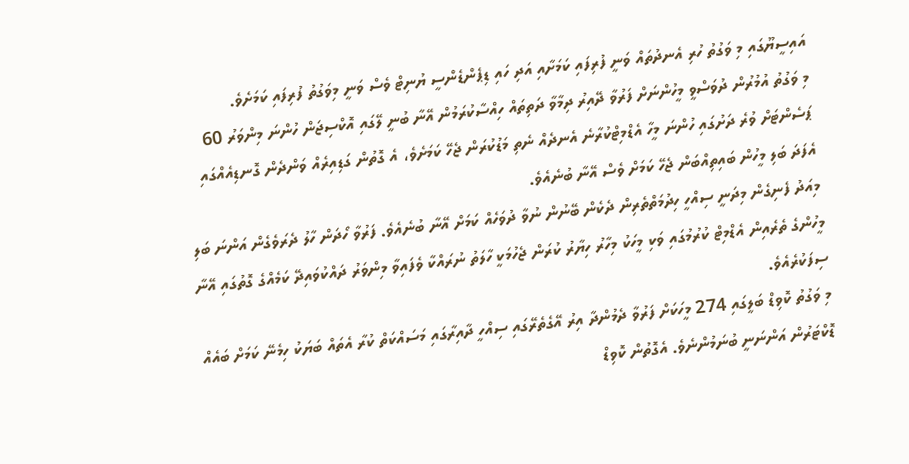އައިސީޔޫގައި މި ވަގުތު ހުރި އެނދުތައް ވަނީ ފުރިފައި ކަމަށާއި އަދި ހައި ޑިޕެންޑެންސީ ޔުނިޓް ވެސް ވަނީ މިވަގުތު ފުރިފައި ކަމަށެވެ.
މި ވަގުތު އުމުރުން ދުވަސްވީ މީހުންނަށް ފަރުވާ ދޭއިރު ދިމާވާ ދަތިތައް ހިއްސާކުރަމުން އޭނާ ބުނީ ލޭގައި އޮކްސިޖަން ހުންނަ މިންވަރު 60 ޕަސެންޓަށް ވުރެ ދަށުގައި ހުންނަ މީހާ އެޑްމިޓްކުރާނެ އެނދެއް ނެތި މަޑުކުރަން ޖެހޭ ކަމަށެވެ، އެ ގޮތުން ގަޑިއިރެއް ވަންދެން ގޮނޑިއެއްގައި އެފަދަ ބަލި މީހުން ބައިތިއްބަން ޖެހޭ ކަމަށް ވެސް އޭނާ ބުނެއެވެ.
މިއަދު ފެނިގެން މިދަނީ ސިއްހީ ހިދުމަތްތެރިން ދެކެން ބޭނުން ނުވާ ދުވަހެއް ކަމަށް އޭނާ ބުނެއެވެ. ފަރުވާ ހޯދަން ހާލު ދެރަވެގެން އަންނަ ބަލި މީހުންގެ ތެރެއިން އެޑްމިޓް ކުރުމުގައި ވަކި މީހަކު މިހާރު ހިޔާރު ކުރަން ޖެހުމަކީ ހާލަތު ނުރައްކާ ވެފައިވާ މިންވަރު ދައްކުވައިދޭ ކަމެއްގެ ގޮތުގައި އޭނާ ސިފަކުރެއެވެ.
މި ވަގުތު ކޮވިޑް ބަލީގައި 274 މީހަކަށް ފަރުވާ ދެމުންދާ އިރު އޭގެތެރޭގައި ސިއްހީ ދާއިރާގައި މަސައްކަތް ކުރާ އެތައް ބަޔަކު ހިމެނޭ ކަމަށް ބައެއް ޑޮކްޓަރުން އަންނަނީ ބުނަމުންނެވެ. އެގޮތުން ކޮވިޑް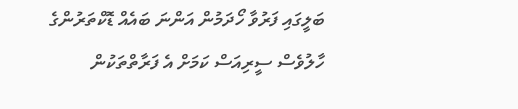ބަލީގައި ފަރުވާ ހޯދަމުން އަންނަ ބައެއް ޑޮކްތަރުންގެ ހާލުވެސް ސީރިއަސް ކަމަށް އެ ފަރާތްތަކުން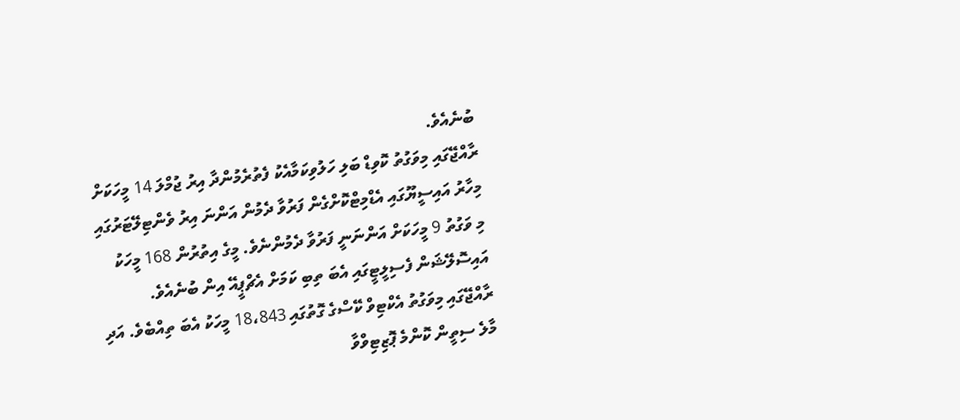ބުނެއެވެ.
ރާއްޖޭގައި މިވަގުތު ކޮވިޑް ބަލި ހަލުވިކަމާއެކު ފެތުރެމުންދާ އިރު ޖުމްލަ 14 މީހަކަށް މިހާރު އައިސީޔޫގައި އެޑްމިޓްކޮށްގެން ފަރުވާ ދެމުން އަންނަ އިރު ވެންޓިލޭޓަރުގައި މި ވަގުތު 9 މީހަކަށް އަންނަނީ ފަރުވާ ދެމުންނެވެ. މީގެ އިތުރުން 168 މީހަކު އައިސޮލޭޝަން ފެސިލީޓީގައި އެބަ ތިބި ކަމަށް އެޗްޕީއޭ އިން ބުނެއެވެ.
ރާއްޖޭގައި މިވަގުތު އެކްޓިވް ކޭސްގެ ގޮތުގައި 18،843 މީހަކު އެބަ ތިއްބެވެ. އަދި މާލެ ސިތީން ކޮންމެ ޕޮޒިޓިވްވާ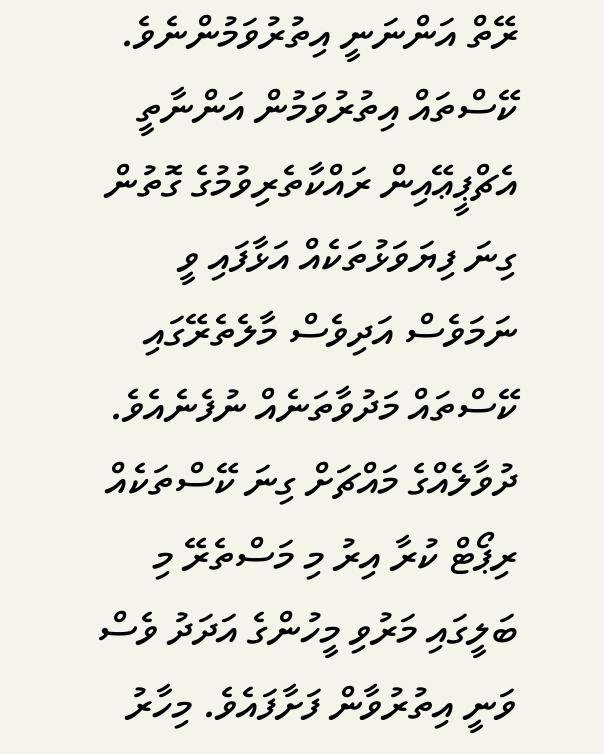ރޭތް އަންނަނީ އިތުރުވަމުންނެވެ. ކޭސްތައް އިތުރުވަމުން އަންނާތީ އެޗްޕީޢޭއިން ރައްކާތެރިވުމުގެ ގޮތުން ގިނަ ފިޔަވަޅުތަކެއް އަޅާފައި ވީ ނަމަވެސް އަދިވެސް މާލެތެރޭގައި ކޭސްތައް މަދުވާތަނެއް ނުފެނެއެވެ.
ދުވާލެއްގެ މައްޗަށް ގިނަ ކޭސްތަކެއް ރިޕޯޓް ކުރާ އިރު މި މަސްތެރޭ މި ބަލީގައި މަރުވި މީހުންގެ އަދަދު ވެސް ވަނީ އިތުރުވާން ފަށާފައެވެ. މިހާރު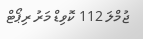ޖުމްލަ 112 ކޮވިޑް މަރު ރިޕޯޓް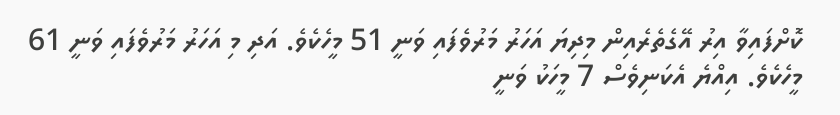ކޮށްފައިވާ އިރު އޭގެތެރެއިން މިދިޔަ އަހަރު މަރުވެފައި ވަނީ 51 މީހެކެވެ. އަދި މި އަހަރު މަރުވެފައި ވަނީ 61 މީހެކެވެ. އިއްޔެ އެކަނިވެސް 7 މީހަކު ވަނީ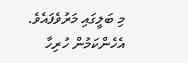މި ބަލީގައި މަރުވެފައެވެ.
އެހެންކަމުން ހުރިހާ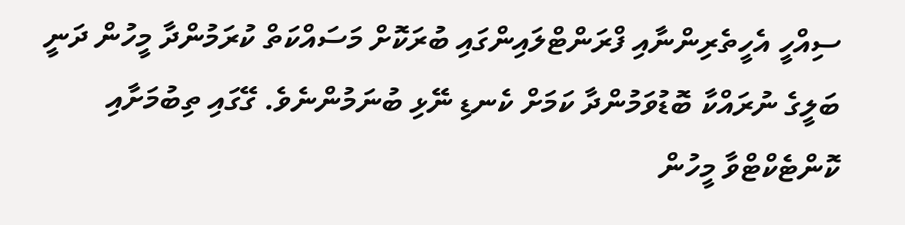ސިއްހީ އެހީތެރިންނާއި ފްރަންޓްލައިންގައި ބުރަކޮށް މަސައްކަތް ކުރަމުންދާ މީހުން ދަނީ ބަލީގެ ނުރައްކާ ބޮޑުވަމުންދާ ކަމަށް ކެނޑި ނޭޅި ބުނަމުންނެވެ. ގޭގައި ތިބުމަށާއި ކޮންޓެކްޓްވާ މީހުން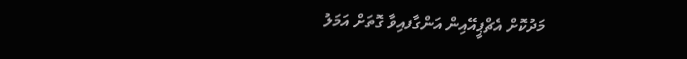މަދުކޮށް އެޗްޕީއޭއިން އަންގާފއިވާ ގޮތަށް އަމަލު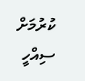ކުރުމަށް ސިއްހީ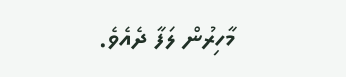މާހިރުން ލަފާ ދެއެވެ.